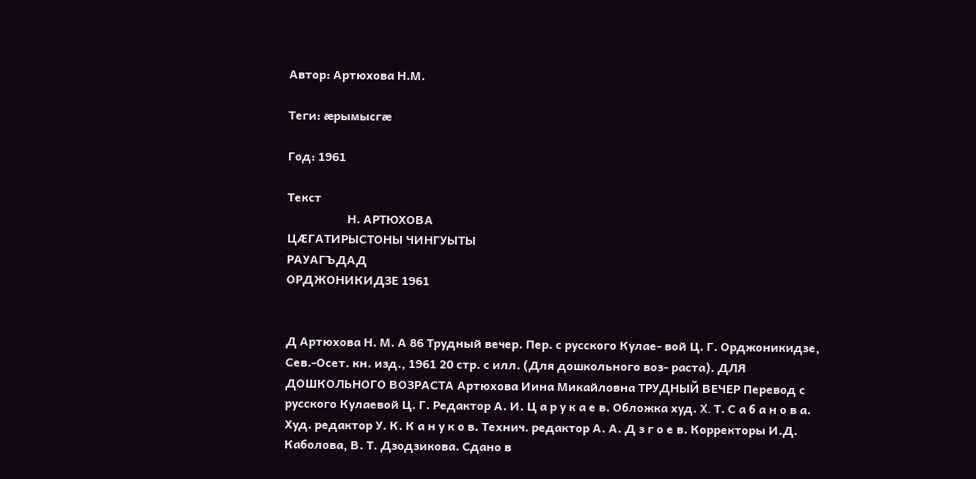Автор: Артюхова Н.М.

Теги: æрымысгæ

Год: 1961

Текст
                    Н. АРТЮХОВА
ЦÆГАТИРЫСТОНЫ ЧИНГУЫТЫ
РАУАГЪДАД
ОРДЖОНИКИДЗЕ 1961


Д Артюхова Н. М. А 86 Трудный вечер. Пер. с русского Кулае- вой Ц. Г. Орджоникидзе, Сев.-Осет. кн. изд., 1961 20 стр. с илл. (Для дошкольного воз- раста). ДЛЯ ДОШКОЛЬНОГО ВОЗРАСТА Артюхова Иина Микайловна ТРУДНЫЙ ВЕЧЕР Перевод с русского Кулаевой Ц. Г. Редактор А. И. Ц а р у к а е в. Обложка худ. X. Т. С а б а н о в а. Худ. редактор У. К. К а н у к о в. Технич. редактор А. А. Д з г о е в. Корректоры И.Д. Каболова, В. Т. Дзодзикова. Сдано в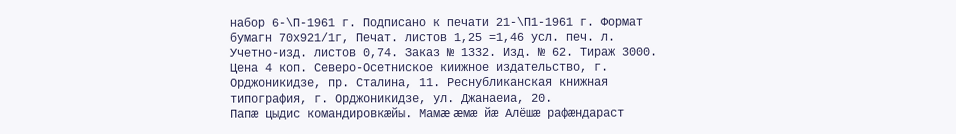набор 6-\П-1961 г. Подписано к печати 21-\П1-1961 г. Формат бумагн 70х921/1г, Печат. листов 1,25 =1,46 усл. печ. л. Учетно-изд. листов 0,74. Заказ № 1332. Изд. № 62. Тираж 3000. Цена 4 коп. Северо-Осетниское киижное издательство, г. Орджоникидзе, пр. Сталина, 11. Реснубликанская книжная типография, г. Орджоникидзе, ул. Джанаеиа, 20.
Папæ цыдис командировкæйы. Мамæ æмæ йæ Алёшæ рафæндараст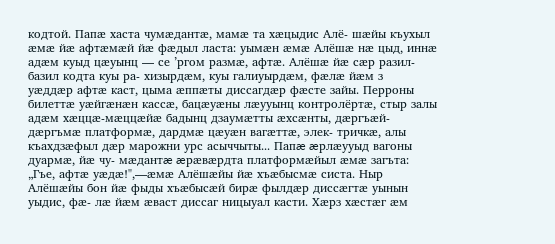кодтой. Папæ хаста чумæдантæ, мамæ та хæцыдис Алё- шæйы къухыл æмæ йæ афтæмæй йæ фæдыл ласта: уымæн æмæ Алёшæ нæ цыд, иннæ адæм куыд цæуынц — се ’ргом размæ, афтæ. Алёшæ йæ сæр разил-базил кодта куы ра- хизырдæм, куы галиуырдæм, фæлæ йæм з
уæддæр афтæ каст, цыма æппæты диссагдæр фæсте зайы. Перроны билеттæ уæйгæнæн кассæ, бацæуæны лæууынц контролёртæ, стыр залы адæм хæццæ-мæццæйæ бадынц дзаумæтты æхсæнты, дæргъæй-дæргъмæ платформæ, дардмæ цæуæн вагæттæ, элек- тричкæ, алы къахдзæфыл дæр марожни урс асыччыты... Папæ æрлæууыд вагоны дуармæ, йæ чу- мæдантæ æрæвæрдта платформæйыл æмæ загъта: „Гъе, афтæ уæдæ!",—æмæ Алёшæйы йæ хъæбысмæ систа. Ныр Алёшæйы бон йæ фыды хъæбысæй бирæ фылдæр диссæгтæ уынын уыдис, фæ- лæ йæм æваст диссаг ницыуал касти. Хæрз хæстæг æм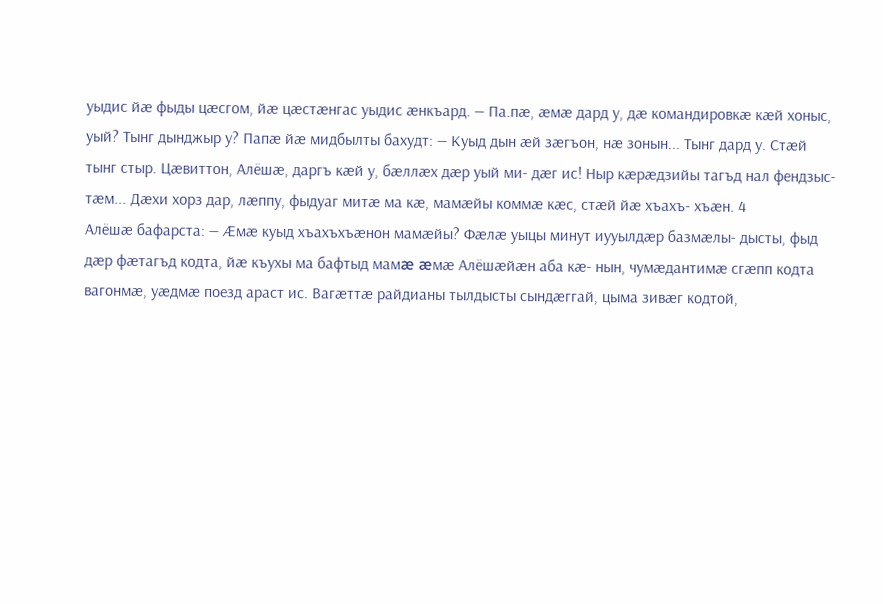уыдис йæ фыды цæсгом, йæ цæстæнгас уыдис æнкъард. — Па.пæ, æмæ дард у, дæ командировкæ кæй хоныс, уый? Тынг дынджыр у? Папæ йæ мидбылты бахудт: — Куыд дын æй зæгъон, нæ зонын... Тынг дард у. Стæй тынг стыр. Цæвиттон, Алёшæ, даргъ кæй у, бæллæх дæр уый ми- дæг ис! Ныр кæрæдзийы тагъд нал фендзыс- тæм... Дæхи хорз дар, лæппу, фыдуаг митæ ма кæ, мамæйы коммæ кæс, стæй йæ хъахъ- хъæн. 4
Алёшæ бафарста: — Æмæ куыд хъахъхъæнон мамæйы? Фæлæ уыцы минут иууылдæр базмæлы- дысты, фыд дæр фæтагъд кодта, йæ къухы ма бафтыд мамæ æмæ Алёшæйæн аба кæ- нын, чумæдантимæ сгæпп кодта вагонмæ, уæдмæ поезд араст ис. Вагæттæ райдианы тылдысты сындæггай, цыма зивæг кодтой,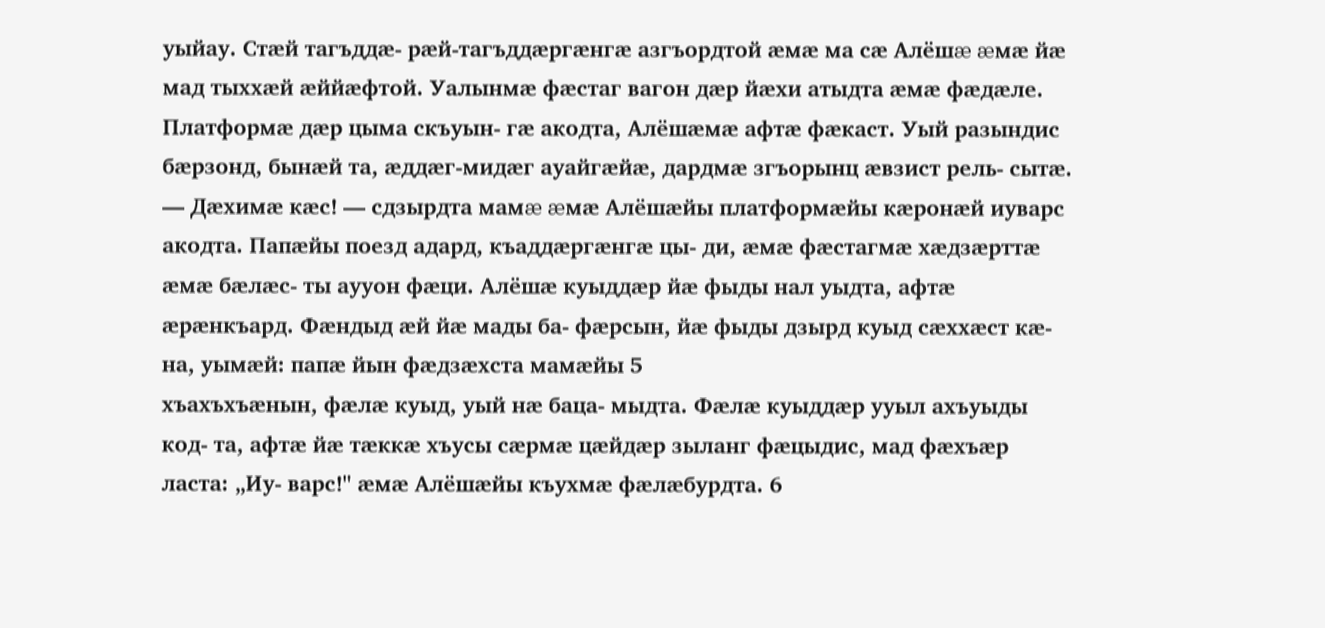уыйау. Стæй тагъддæ- рæй-тагъддæргæнгæ азгъордтой æмæ ма сæ Алёшæ æмæ йæ мад тыххæй æййæфтой. Уалынмæ фæстаг вагон дæр йæхи атыдта æмæ фæдæле. Платформæ дæр цыма скъуын- гæ акодта, Алёшæмæ афтæ фæкаст. Уый разындис бæрзонд, бынæй та, æддæг-мидæг ауайгæйæ, дардмæ згъорынц æвзист рель- сытæ. — Дæхимæ кæс! — сдзырдта мамæ æмæ Алёшæйы платформæйы кæронæй иуварс акодта. Папæйы поезд адард, къаддæргæнгæ цы- ди, æмæ фæстагмæ хæдзæрттæ æмæ бæлæс- ты аууон фæци. Алёшæ куыддæр йæ фыды нал уыдта, афтæ æрæнкъард. Фæндыд æй йæ мады ба- фæрсын, йæ фыды дзырд куыд сæххæст кæ- на, уымæй: папæ йын фæдзæхста мамæйы 5
хъахъхъæнын, фæлæ куыд, уый нæ баца- мыдта. Фæлæ куыддæр ууыл ахъуыды код- та, афтæ йæ тæккæ хъусы сæрмæ цæйдæр зыланг фæцыдис, мад фæхъæр ласта: „Иу- варс!" æмæ Алёшæйы къухмæ фæлæбурдта. 6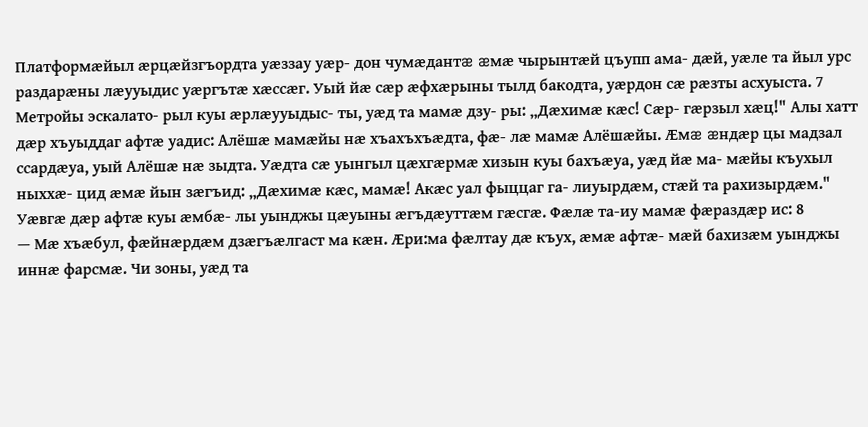Платформæйыл æрцæйзгъордта уæззау уæр- дон чумæдантæ æмæ чырынтæй цъупп ама- дæй, уæле та йыл урс раздарæны лæууыдис уæргътæ хæссæг. Уый йæ сæр æфхæрыны тылд бакодта, уæрдон сæ рæзты асхуыста. 7
Метройы эскалато- рыл куы æрлæууыдыс- ты, уæд та мамæ дзу- ры: „Дæхимæ кæс! Сæр- гæрзыл хæц!" Алы хатт дæр хъуыддаг афтæ уадис: Алёшæ мамæйы нæ хъахъхъæдта, фæ- лæ мамæ Алёшæйы. Æмæ æндæр цы мадзал ссардæуа, уый Алёшæ нæ зыдта. Уæдта сæ уынгыл цæхгæрмæ хизын куы бахъæуа, уæд йæ ма- мæйы къухыл ныххæ- цид æмæ йын зæгъид: „Дæхимæ кæс, мамæ! Акæс уал фыццаг га- лиуырдæм, стæй та рахизырдæм." Уæвгæ дæр афтæ куы æмбæ- лы уынджы цæуыны æгъдæуттæм гæсгæ. Фæлæ та-иу мамæ фæраздæр ис: 8
— Мæ хъæбул, фæйнæрдæм дзæгъæлгаст ма кæн. Æри:ма фæлтау дæ къух, æмæ афтæ- мæй бахизæм уынджы иннæ фарсмæ. Чи зоны, уæд та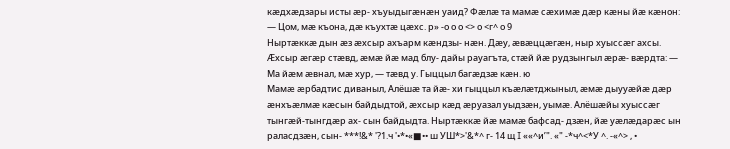кæдхæдзары исты æр- хъуыдыгæнæн уаид? Фæлæ та мамæ сæхимæ дæр кæны йæ кæнон: — Цом, мæ къона, дæ къухтæ цæхс. р» -о о о <> о <г^ о 9
Ныртæккæ дын æз æхсыр ахъарм кæндзы- нæн. Дæу, æвæццæгæн, ныр хуыссæг ахсы. Æхсыр æгæр стæвд, æмæ йæ мад блу- дайы рауагъта, стæй йæ рудзынгыл æрæ- вæрдта: — Ма йæм æвнал, мæ хур, — тæвд у. Гыццыл багæдзæ кæн. ю
Мамæ æрбадтис диваныл, Алёшæ та йæ- хи гыццыл къæлæтджыныл, æмæ дыууæйæ дæр æнхъæлмæ кæсын байдыдтой, æхсыр кæд æруазал уыдзæн, уымæ. Алёшæйы хуыссæг тынгæй-тынгдæр ах- сын байдыдта. Ныртæккæ йæ мамæ бафсад- дзæн, йæ уæлæдарæс ын раласдзæн, сын- ***!&* '?1.ч '•*•«■•• ш УШ*>'&*^ г- 14 щ I ««^и’". «" -*ч^<*У ^. -«^> , •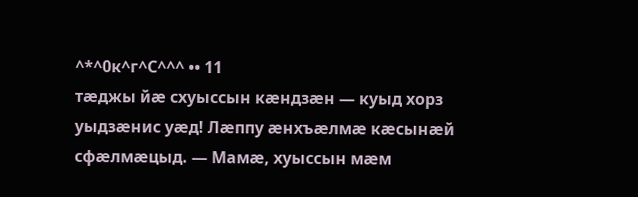^*^0к^г^С^^^ •• 11
тæджы йæ схуыссын кæндзæн — куыд хорз уыдзæнис уæд! Лæппу æнхъæлмæ кæсынæй сфæлмæцыд. — Мамæ, хуыссын мæм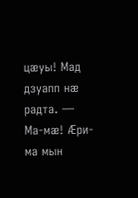цæуы! Мад дзуапп нæ радта. — Ма-мæ! Æри-ма мын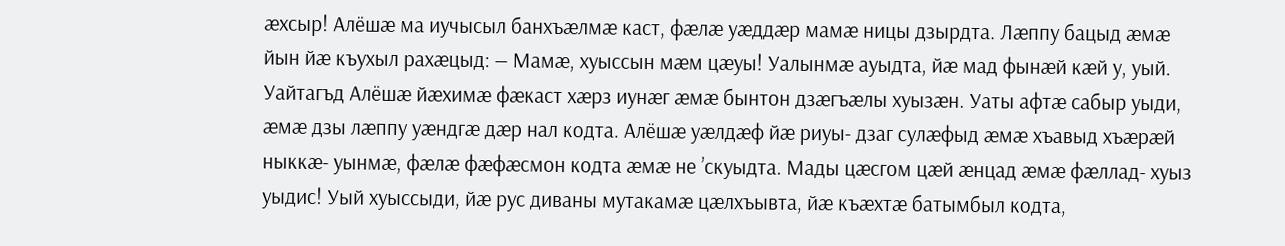æхсыр! Алёшæ ма иучысыл банхъæлмæ каст, фæлæ уæддæр мамæ ницы дзырдта. Лæппу бацыд æмæ йын йæ къухыл рахæцыд: — Мамæ, хуыссын мæм цæуы! Уалынмæ ауыдта, йæ мад фынæй кæй у, уый. Уайтагъд Алёшæ йæхимæ фæкаст хæрз иунæг æмæ бынтон дзæгъæлы хуызæн. Уаты афтæ сабыр уыди, æмæ дзы лæппу уæндгæ дæр нал кодта. Алёшæ уæлдæф йæ риуы- дзаг сулæфыд æмæ хъавыд хъæрæй ныккæ- уынмæ, фæлæ фæфæсмон кодта æмæ не ’скуыдта. Мады цæсгом цæй æнцад æмæ фæллад- хуыз уыдис! Уый хуыссыди, йæ рус диваны мутакамæ цæлхъывта, йæ къæхтæ батымбыл кодта,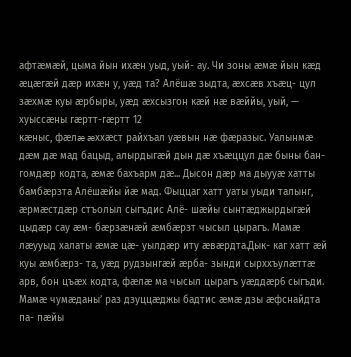афтæмæй, цыма йын ихæн уыд, уый- ау. Чи зоны æмæ йын кæд æцæгæй дæр ихæн у, уæд та? Алёшæ зыдта, æхсæв хъæц- цул зæхмæ куы æрбыры, уæд æхсызгон кæй нæ вæййы, уый, — хуыссæны гæртт-гæртт 12
кæныс, фæлæ æххæст райхъал уæвын нæ фæразыс. Уалынмæ дæм дæ мад бацыд, алырдыгæй дын дæ хъæццул дæ быны бан- гомдæр кодта, æмæ бахъарм дæ... Дысон дæр ма дыууæ хатты бамбæрзта Алёшæйы йæ мад. Фыццаг хатт уаты уыди талынг, æрмæстдæр стъолыл сыгъдис Алё- шæйы сынтæджырдыгæй цыдæр сау æм- бæрзæнæй æмбæрзт чысыл цырагъ. Мамæ лæууыд халаты æмæ цæ- уылдæр иту æвæрдта.Дык- каг хатт æй куы æмбæрз- та, уæд рудзынгæй æрба- зынди сырххъулæттæ арв, бон цъæх кодта, фæлæ ма чысыл цырагъ уæддæр6 сыгъди. Мамæ чумæданы’ раз дзуццæджы бадтис æмæ дзы æфснайдта па- пæйы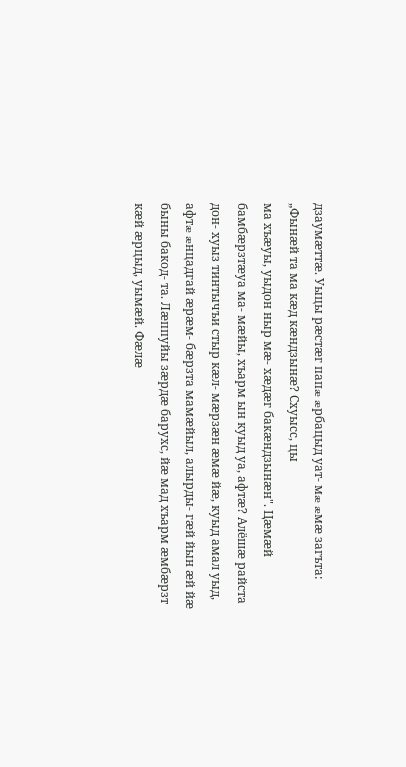дзаумæттæ. Уыцы рæстæг папæ æрбацыд уат- мæ æмæ загъта: „Фынæй та ма кæд кæндзынæ? Схуысс, цы
ма хъæуы, уыдон ныр мæ- хæдæг бакæндзынæн". Цæмæй бамбæрзтæуа ма- мæйы, хъарм ын куыд уа, афтæ? Алёшæ райста дон- хуыз тинтычъи стыр кæл- мæрзæн æмæ йæ, куыд амал уыд, афтæ æнцадгай æрæм- бæрзта мамæйыл, алырды- гæй йын æй йæ быны бакод- та. Лæппуйы зæрдæ барухс, йæ мад хъарм æмбæрзт кæй æрцыд, уымæй. Фæлæ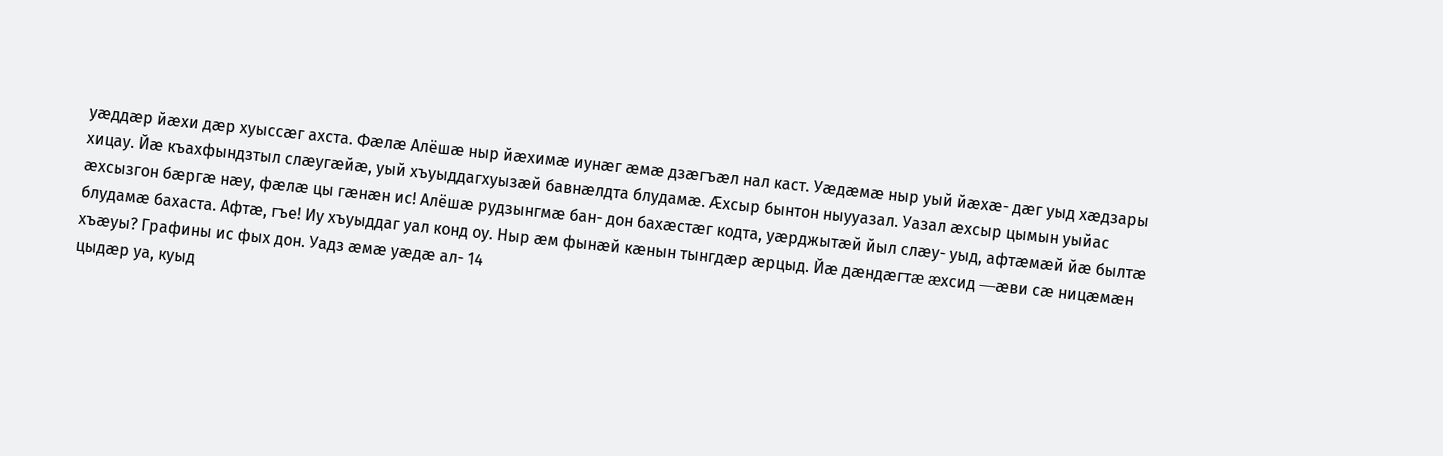уæддæр йæхи дæр хуыссæг ахста. Фæлæ Алёшæ ныр йæхимæ иунæг æмæ дзæгъæл нал каст. Уæдæмæ ныр уый йæхæ- дæг уыд хæдзары хицау. Йæ къахфындзтыл слæугæйæ, уый хъуыддагхуызæй бавнæлдта блудамæ. Æхсыр бынтон ныууазал. Уазал æхсыр цымын уыйас æхсызгон бæргæ нæу, фæлæ цы гæнæн ис! Алёшæ рудзынгмæ бан- дон бахæстæг кодта, уæрджытæй йыл слæу- уыд, афтæмæй йæ былтæ блудамæ бахаста. Афтæ, гъе! Иу хъуыддаг уал конд оу. Ныр æм фынæй кæнын тынгдæр æрцыд. Йæ дæндæгтæ æхсид —æви сæ ницæмæн хъæуы? Графины ис фых дон. Уадз æмæ уæдæ ал- 14
цыдæр уа, куыд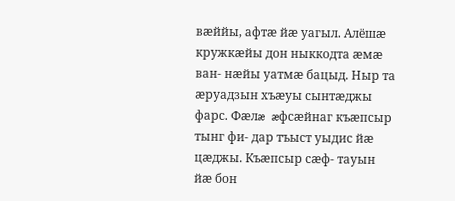вæййы, афтæ йæ уагыл. Алёшæ кружкæйы дон ныккодта æмæ ван- нæйы уатмæ бацыд. Ныр та æруадзын хъæуы сынтæджы фарс. Фæлæ æфсæйнаг къæпсыр тынг фи- дар тъыст уыдис йæ цæджы. Къæпсыр сæф- тауын йæ бон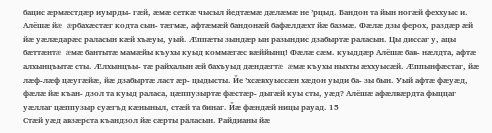бацис æрмæстдæр иуырды- гæй, æмæ сеткæ чысыл йедтæмæ дæлæмæ не ’рцыд. Бандон та йын ногæй феххуыс и. Алёшæ йæ æрбахæстæг кодта сын- тæгмæ, афтæмæй бандонæй бафæлдæхт йæ базмæ. Фæлæ дзы ферох, раздæр æй йæ уæлæдарæс раласын кæй хъæуы, уый. Æппæты зындæр ын разындис дзабыртæ раласын. Цы диссаг у, ацы бæттæнтæ æмæ бантытæ мамæйы къухы куыд коммæгæс вæййынц! Фæлæ сæм. куыддæр Алёшæ бав- нæлдта, афтæ алхынцъытæ сты. Æлхынцъы- тæ райхалын æй бахъуыд дæндæгтæ æмæ къухы ныхты æххуысæй. Æппынфæстаг, йæ лæф-лæф цæугæйæ, йæ дзабыртæ ласт æр- цыдысты. Йе ’хсæвхуыссæн хæдон уыди ба- зы бын. Уый афтæ фæуæд, фæлæ йæ къан- дзол та куыд раласа, цæппузыртæ фæстæр- дыгæй куы сты, уæд? Алёшæ афæлвæрдта фыццаг уæллаг цæппузыр суæгъд кæныныл, стæй та бинаг. Йæ фæндæй ницы рауад. 15
Стæй уæд авзæрста къандзол йæ сæрты раласын. Райдианы йæ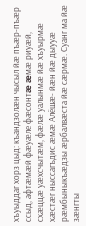хъуыддаг хорз цыд: къандзолæн чысыл йæ пъæр-пъæр ссыд, афтæмæй фæуæле фæсонтæ æмæ риуæй, схæццæ уæхсчытæм, фæлæ уалынмæ йæ хъуырмæ хæстæг ныссагъдис æмæ Алёшæ- йæн йæ дыууæ рæмбыныкъæдзы æрбалвæста йæ сæрмæ. Суанг ма йæ зæнгты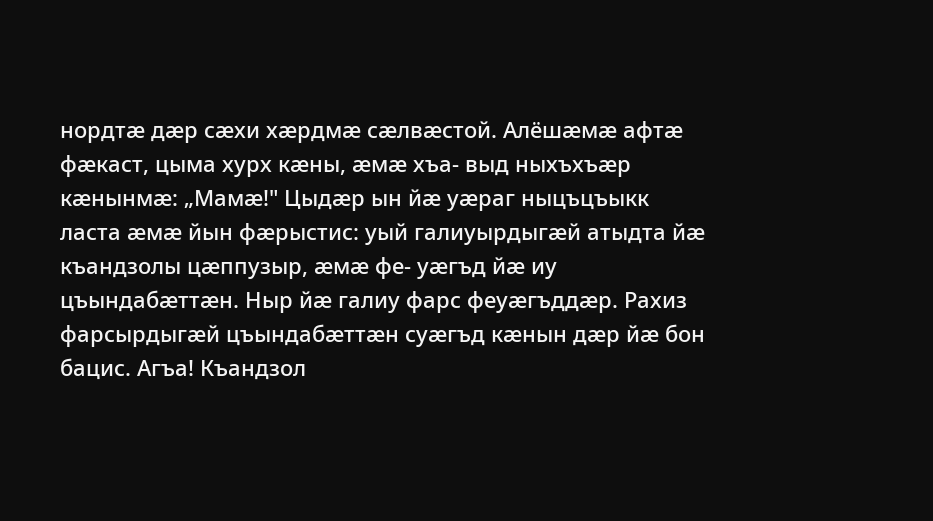нордтæ дæр сæхи хæрдмæ сæлвæстой. Алёшæмæ афтæ фæкаст, цыма хурх кæны, æмæ хъа- выд ныхъхъæр кæнынмæ: „Мамæ!" Цыдæр ын йæ уæраг ныцъцъыкк ласта æмæ йын фæрыстис: уый галиуырдыгæй атыдта йæ къандзолы цæппузыр, æмæ фе- уæгъд йæ иу цъындабæттæн. Ныр йæ галиу фарс феуæгъддæр. Рахиз фарсырдыгæй цъындабæттæн суæгъд кæнын дæр йæ бон бацис. Агъа! Къандзол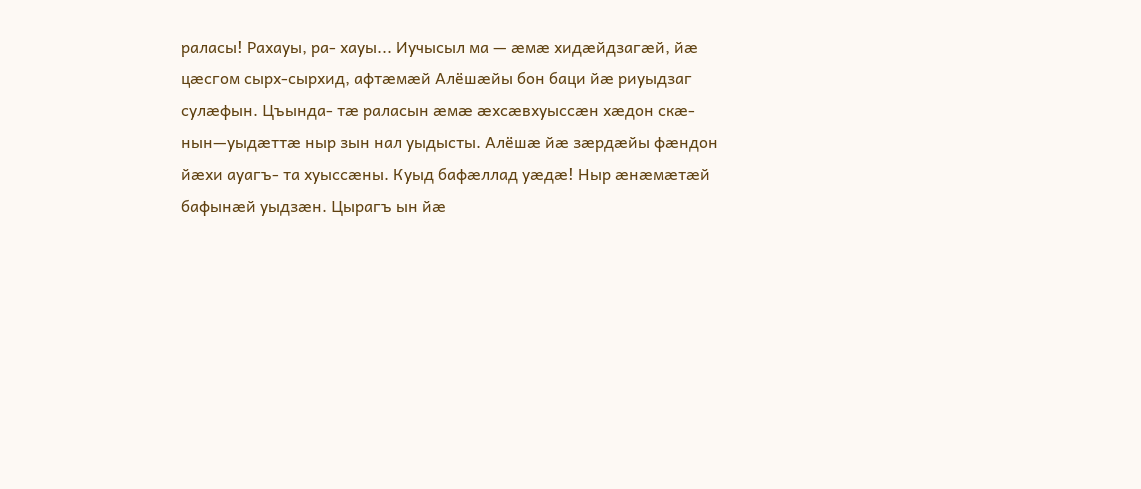раласы! Рахауы, ра- хауы... Иучысыл ма — æмæ хидæйдзагæй, йæ цæсгом сырх-сырхид, афтæмæй Алёшæйы бон баци йæ риуыдзаг сулæфын. Цъында- тæ раласын æмæ æхсæвхуыссæн хæдон скæ- нын—уыдæттæ ныр зын нал уыдысты. Алёшæ йæ зæрдæйы фæндон йæхи ауагъ- та хуыссæны. Куыд бафæллад уæдæ! Ныр æнæмæтæй бафынæй уыдзæн. Цырагъ ын йæ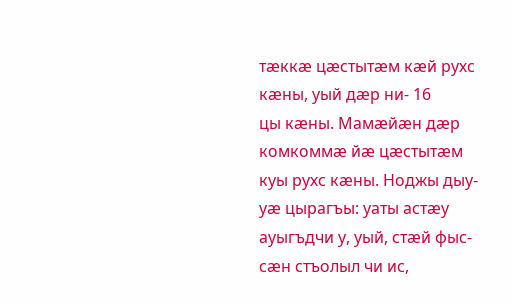тæккæ цæстытæм кæй рухс кæны, уый дæр ни- 16
цы кæны. Мамæйæн дæр комкоммæ йæ цæстытæм куы рухс кæны. Ноджы дыу- уæ цырагъы: уаты астæу ауыгъдчи у, уый, стæй фыс- сæн стъолыл чи ис,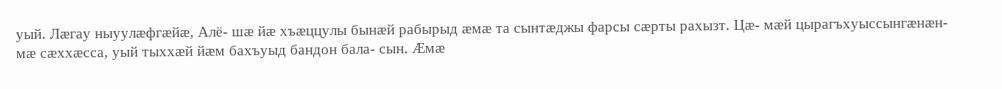уый. Лæгау ныуулæфгæйæ, Алё- шæ йæ хъæццулы бынæй рабырыд æмæ та сынтæджы фарсы сæрты рахызт. Цæ- мæй цырагъхуыссынгæнæн- мæ сæххæсса, уый тыххæй йæм бахъуыд бандон бала- сын. Æмæ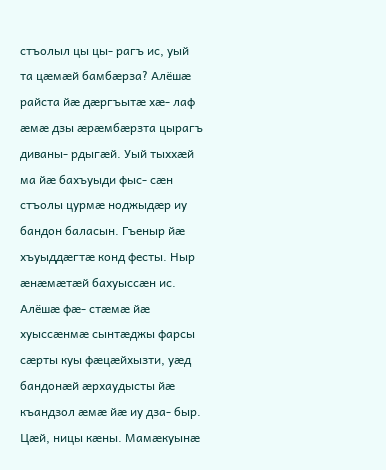стъолыл цы цы- рагъ ис, уый та цæмæй бамбæрза? Алёшæ райста йæ дæргъытæ хæ- лаф æмæ дзы æрæмбæрзта цырагъ диваны- рдыгæй. Уый тыххæй ма йæ бахъуыди фыс- сæн стъолы цурмæ ноджыдæр иу бандон баласын. Гъеныр йæ хъуыддæгтæ конд фесты. Ныр æнæмæтæй бахуыссæн ис. Алёшæ фæ- стæмæ йæ хуыссæнмæ сынтæджы фарсы сæрты куы фæцæйхызти, уæд бандонæй æрхаудысты йæ къандзол æмæ йæ иу дза- быр. Цæй, ницы кæны. Мамæкуынæ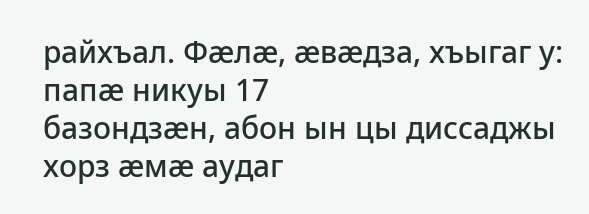райхъал. Фæлæ, æвæдза, хъыгаг у: папæ никуы 17
базондзæн, абон ын цы диссаджы хорз æмæ аудаг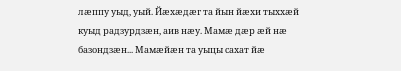лæппу уыд, уый. Йæхæдæг та йын йæхи тыххæй куыд радзурдзæн, аив нæу. Мамæ дæр æй нæ базондзæн... Мамæйæн та уыцы сахат йæ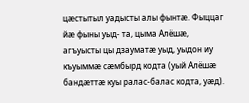цæстытыл уадысты алы фынтæ. Фыццаг йæ фыны уыд- та, цыма Алёшæ, агъуысты цы дзауматæ уыд, уыдон иу къуыммæ сæмбырд кодта (уый Алёшæ бандæттæ куы ралас-балас кодта, уæд).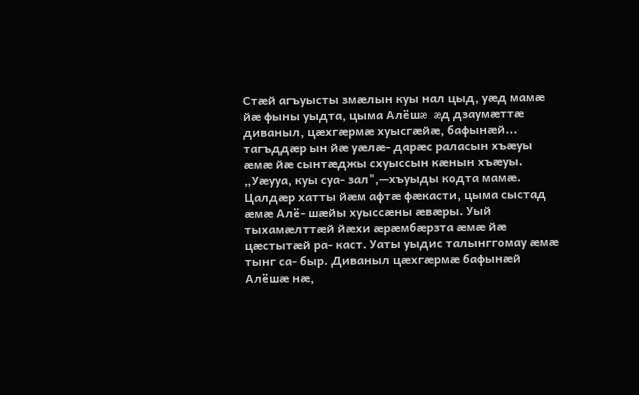Стæй агъуысты змæлын куы нал цыд, уæд мамæ йæ фыны уыдта, цыма Алёшæ æд дзаумæттæ диваныл, цæхгæрмæ хуысгæйæ, бафынæй... тагъддæр ын йæ уæлæ- дарæс раласын хъæуы æмæ йæ сынтæджы схуыссын кæнын хъæуы. „Уæууа, куы суа- зал",—хъуыды кодта мамæ. Цалдæр хатты йæм афтæ фæкасти, цыма сыстад æмæ Алё- шæйы хуыссæны æвæры. Уый тыхамæлттæй йæхи æрæмбæрзта æмæ йæ цæстытæй ра- каст. Уаты уыдис талынггомау æмæ тынг са- быр. Диваныл цæхгæрмæ бафынæй Алёшæ нæ,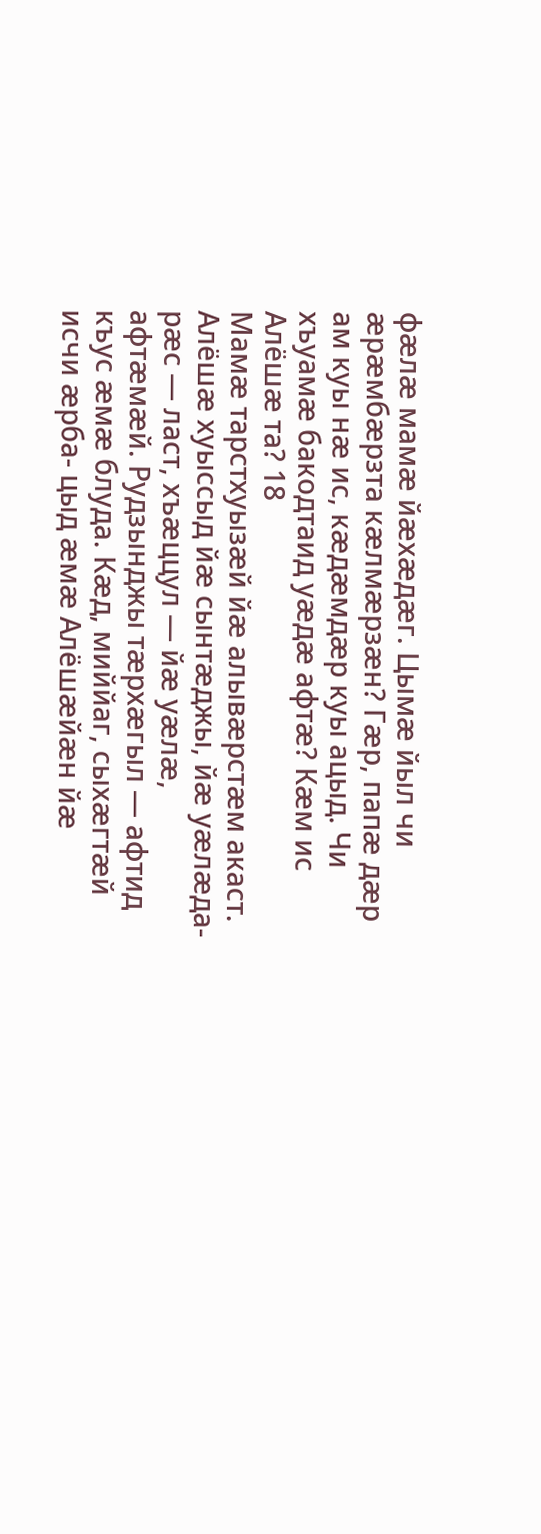фæлæ мамæ йæхæдæг. Цымæ йыл чи æрæмбæрзта кæлмæрзæн? Гæр, папæ дæр ам куы нæ ис, кæдæмдæр куы ацыд. Чи хъуамæ бакодтаид уæдæ афтæ? Кæм ис Алёшæ та? 18
Мамæ тарстхуызæй йæ алывæрстæм акаст. Алёшæ хуыссыд йæ сынтæджы, йæ уæлæда- рæс — ласт, хъæццул — йæ уæлæ, афтæмæй. Рудзынджы тæрхæгыл — афтид къус æмæ блуда. Кæд, миййаг, сыхæгтæй исчи æрба- цыд æмæ Алёшæйæн йæ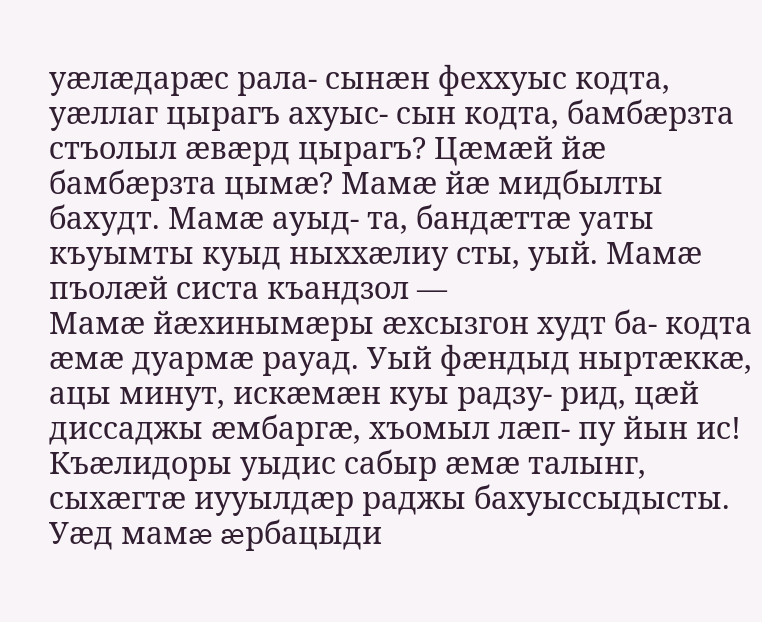уæлæдарæс рала- сынæн феххуыс кодта, уæллаг цырагъ ахуыс- сын кодта, бамбæрзта стъолыл æвæрд цырагъ? Цæмæй йæ бамбæрзта цымæ? Мамæ йæ мидбылты бахудт. Мамæ ауыд- та, бандæттæ уаты къуымты куыд ныххæлиу сты, уый. Мамæ пъолæй систа къандзол —
Мамæ йæхинымæры æхсызгон худт ба- кодта æмæ дуармæ рауад. Уый фæндыд ныртæккæ, ацы минут, искæмæн куы радзу- рид, цæй диссаджы æмбаргæ, хъомыл лæп- пу йын ис! Къæлидоры уыдис сабыр æмæ талынг, сыхæгтæ иууылдæр раджы бахуыссыдысты. Уæд мамæ æрбацыди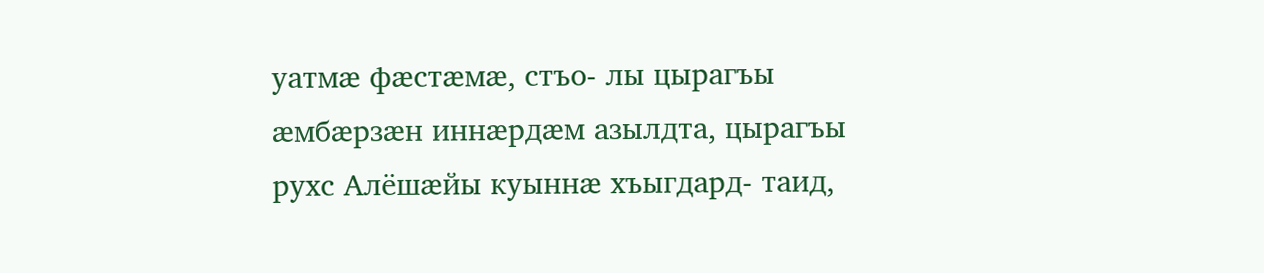уатмæ фæстæмæ, стъо- лы цырагъы æмбæрзæн иннæрдæм азылдта, цырагъы рухс Алёшæйы куыннæ хъыгдард- таид,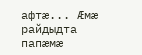афтæ... Æмæ райдыдта папæмæ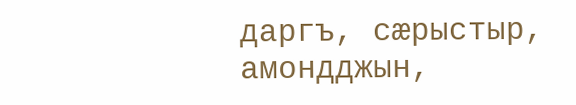даргъ, сæрыстыр, амондджын,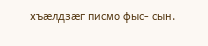хъæлдзæг писмо фыс- сын.